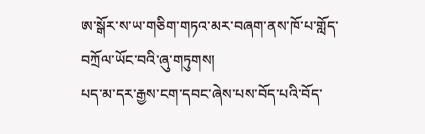ཨ་སྒོར་ས་ཡ་གཅིག་གཏའ་མར་བཞག་ནས་ཁོ་པ་གློད་བཀྲོལ་ཡོང་བའི་ཞུ་གཏུགས།
པད་མ་དར་རྒྱས་ངག་དབང་ཞེས་པས་བོད་པའི་བོད་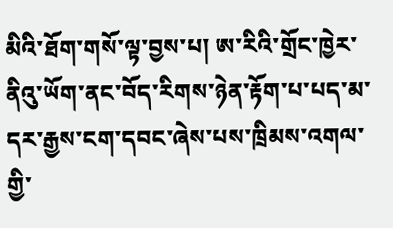མིའི་ཐོག་གསོ་ལྟ་བྱས་པ། ཨ་རིའི་གྲོང་ཁྱེར་ནིའུ་ཡོག་ནང་བོད་རིགས་ཉེན་རྟོག་པ་པད་མ་དར་རྒྱས་ངག་དབང་ཞེས་པས་ཁྲིམས་འགལ་གྱི་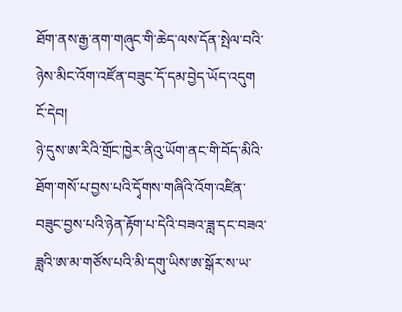ཐོག་ནས་རྒྱ་ནག་གཞུང་གི་ཆེད་ལས་དོན་སྤེལ་བའི་ཉེས་མིང་འོག་འཛོན་བཟུང་དོ་དམ་བྱེད་ཡོད་འདུག
ངོ་དེབ།
ཉེ་དུས་ཨ་རིའི་གྲོང་ཁྱེར་ནིའུ་ཡོག་ནང་གི་བོད་མིའི་ཐོག་གསོ་པ་བྱས་པའི་དྭོགས་གཞིའི་འོག་འཛིན་བཟུང་བྱས་པའི་ཉེན་རྟོག་པ་དེའི་བཟའ་ཟླ་དང་བཟའ་ཟླའི་ཨ་མ་གཙོས་པའི་མི་དགུ་ཡིས་ཨ་སྒོར་ས་ཡ་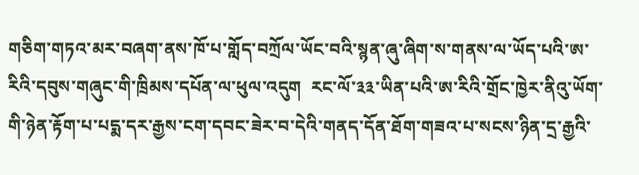གཅིག་གཏའ་མར་བཞག་ནས་ཁོ་པ་གློད་བཀྲོལ་ཡོང་བའི་སྙན་ཞུ་ཞིག་ས་གནས་ལ་ཡོད་པའི་ཨ་རིའི་དབུས་གཞུང་གི་ཁྲིམས་དཔོན་ལ་ཕུལ་འདུག  རང་ལོ་༣༣་ཡིན་པའི་ཨ་རིའི་གྲོང་ཁྱེར་ནིའུ་ཡོག་གི་ཉེན་རྟོག་པ་པདྨ་དར་རྒྱས་ངག་དབང་ཟེར་བ་དེའི་གནད་དོན་ཐོག་གཟའ་པ་སངས་ཉིན་དྲ་རྒྱའི་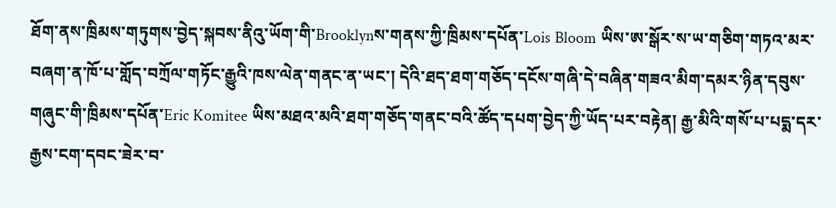ཐོག་ནས་ཁྲིམས་གཏུགས་བྱེད་སྐབས་ནིའུ་ཡོག་གི་Brooklynས་གནས་ཀྱི་ཁྲིམས་དཔོན་Lois Bloom ཡིས་ཨ་སྒོར་ས་ཡ་གཅིག་གཏའ་མར་བཞག་ན་ཁོ་པ་གློད་བཀྲོལ་གཏོང་རྒྱུའི་ཁས་ལེན་གནང་ན་ཡང་། དེའི་ཐད་ཐག་གཅོད་དངོས་གཞི་དེ་བཞིན་གཟའ་མིག་དམར་ཉིན་དབུས་གཞུང་གི་ཁྲིམས་དཔོན་Eric Komitee ཡིས་མཐའ་མའི་ཐག་གཅོད་གནང་བའི་ཚོད་དཔག་བྱེད་ཀྱི་ཡོད་པར་བརྟེན། རྒྱ་མིའི་གསོ་པ་པདྨ་དར་རྒྱས་ངག་དབང་ཟེར་བ་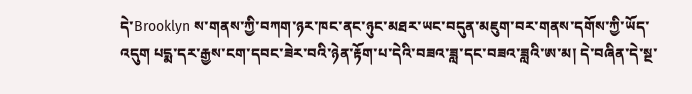དེ་Brooklyn ས་གནས་ཀྱི་བཀག་ཉར་ཁང་ནང་ཉུང་མཐར་ཡང་བདུན་མཇུག་བར་གནས་དགོས་ཀྱི་ཡོད་འདུག པདྨ་དར་རྒྱས་ངག་དབང་ཟེར་བའི་ཉེན་རྟོག་པ་དེའི་བཟའ་ཟླ་དང་བཟའ་ཟླའི་ཨ་མ། དེ་བཞིན་དེ་སྔ་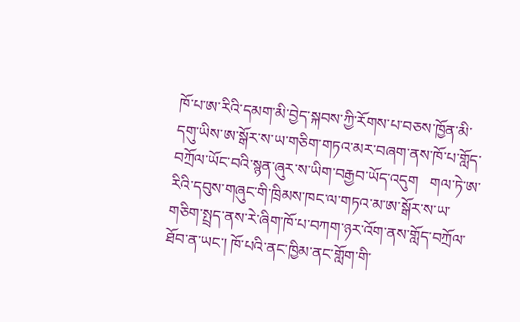ཁོ་པ་ཨ་རིའི་དམག་མི་བྱེད་སྐབས་ཀྱི་རོགས་པ་བཅས་ཁྱོན་མི་དགུ་ཡིས་ཨ་སྒོར་ས་ཡ་གཅིག་གཏའ་མར་བཞག་ནས་ཁོ་པ་གློད་བཀྲོལ་ཡོང་བའི་སྙན་ཞུར་ས་ཡིག་བརྒྱབ་ཡོད་འདུག   གལ་ཏེ་ཨ་རིའི་དབུས་གཞུང་གི་ཁྲིམས་ཁང་ལ་གཏའ་མ་ཨ་སྒོར་ས་ཡ་གཅིག་སྤྲད་ནས་རེ་ཞིག་ཁོ་པ་བཀག་ཉར་འོག་ནས་གློད་བཀྲོལ་ཐོབ་ན་ཡང་། ཁོ་པའི་ནང་ཁྱིམ་ནང་གློག་གི་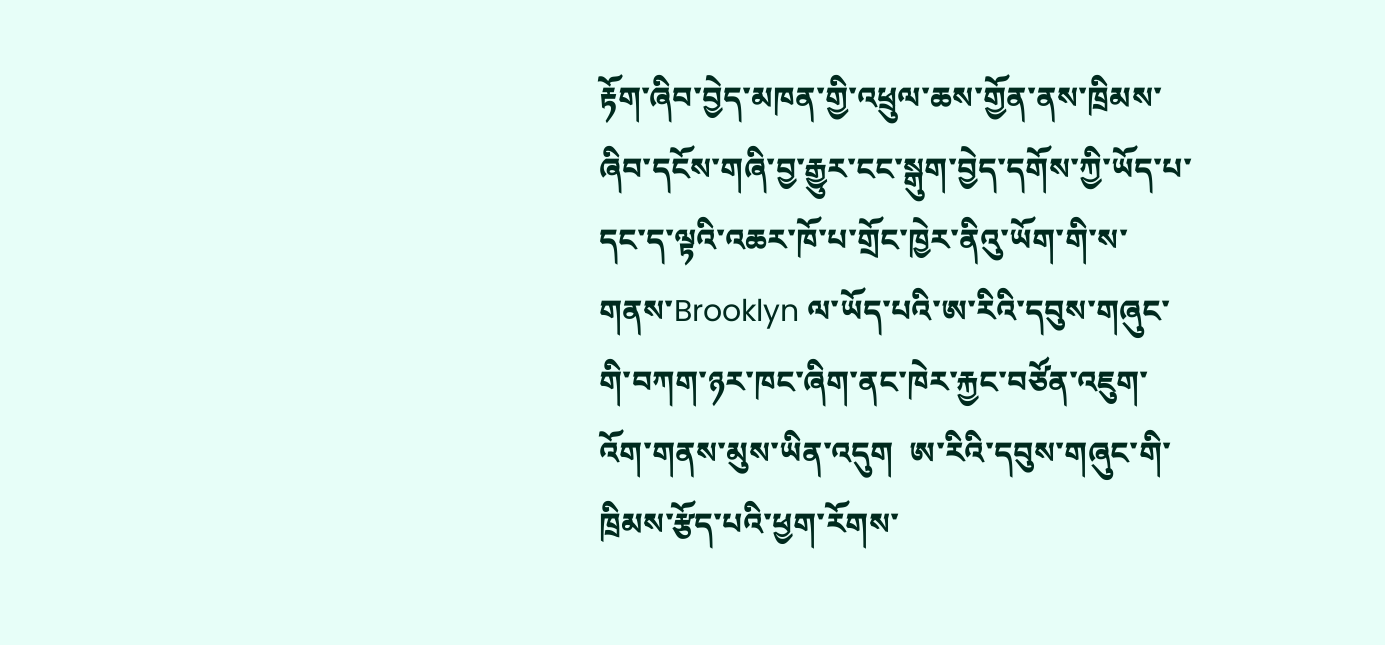རྟོག་ཞིབ་བྱེད་མཁན་གྱི་འཕྲུལ་ཆས་གྱོན་ནས་ཁྲིམས་ཞིབ་དངོས་གཞི་བྱ་རྒྱུར་ངང་སྒུག་བྱེད་དགོས་ཀྱི་ཡོད་པ་དང་ད་ལྟའི་འཆར་ཁོ་པ་གྲོང་ཁྱེར་ནིའུ་ཡོག་གི་ས་གནས་Brooklyn ལ་ཡོད་པའི་ཨ་རིའི་དབུས་གཞུང་གི་བཀག་ཉར་ཁང་ཞིག་ནང་ཁེར་རྐྱང་བཙོན་འཇུག་འོག་གནས་མུས་ཡིན་འདུག  ཨ་རིའི་དབུས་གཞུང་གི་ཁྲིམས་རྩོད་པའི་ཕྱག་རོགས་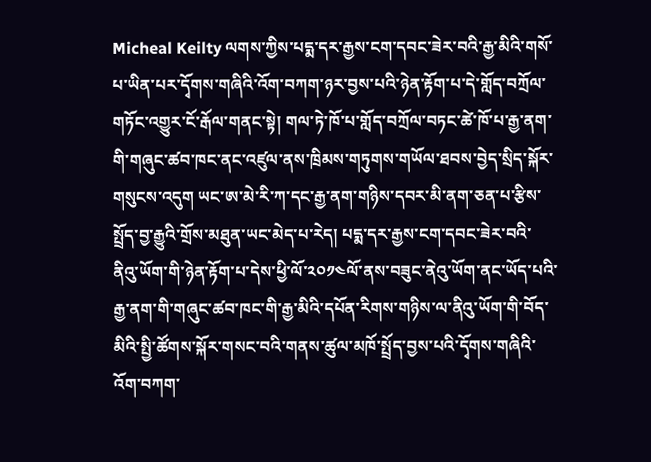Micheal Keilty ལགས་ཀྱིས་པདྨ་དར་རྒྱས་ངག་དབང་ཟེར་བའི་རྒྱ་མིའི་གསོ་པ་ཡིན་པར་དྭོགས་གཞིའི་འོག་བཀག་ཉར་བྱས་པའི་ཉེན་རྟོག་པ་དེ་གློད་བཀྲོལ་གཏོང་འགྱུར་ངོ་རྒོལ་གནང་སྟེ། གལ་ཏེ་ཁོ་པ་གློད་བཀྲོལ་བཏང་ཚེ་ཁོ་པ་རྒྱ་ནག་གི་གཞུང་ཚབ་ཁང་ནང་འཛུལ་ནས་ཁྲིམས་གཏུགས་གཡོལ་ཐབས་བྱེད་སྲིད་སྐོར་གསུངས་འདུག ཡང་ཨ་མེ་རི་ཀ་དང་རྒྱ་ནག་གཉིས་དབར་མི་ནག་ཅན་པ་རྩིས་སྤྲོད་བྱ་རྒྱུའི་གྲོས་མཐུན་ཡང་མེད་པ་རེད། པདྨ་དར་རྒྱས་ངག་དབང་ཟེར་བའི་ནིའུ་ཡོག་གི་ཉེན་རྟོག་པ་དེས་ཕྱི་ལོ་༢༠༡༤ལོ་ནས་བཟུང་ནེའུ་ཡོག་ནང་ཡོད་པའི་རྒྱ་ནག་གི་གཞུང་ཚབ་ཁང་གི་རྒྱ་མིའི་དཔོན་རིགས་གཉིས་ལ་ནིའུ་ཡོག་གི་བོད་མིའི་སྤྱི་ཚོགས་སྐོར་གསང་བའི་གནས་ཚུལ་མཁོ་སྤྲོད་བྱས་པའི་དྭོགས་གཞིའི་འོག་བཀག་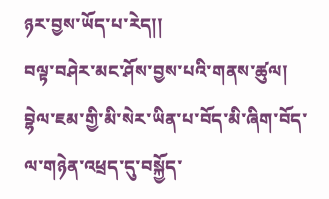ཉར་བྱས་ཡོད་པ་རེད།།
བལྟ་བཤེར་མང་ཤོས་བྱས་པའི་གནས་ཚུལ།
བྷེལ་ཇམ་གྱི་མི་སེར་ཡིན་པ་བོད་མི་ཞིག་བོད་ལ་གཉེན་འཕྲད་དུ་བསྐྱོད་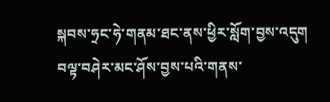སྐབས་ཧྲང་ཧེ་གནམ་ཐང་ནས་ཕྱིར་སློག་བྱས་འདུག
བལྟ་བཤེར་མང་ཤོས་བྱས་པའི་གནས་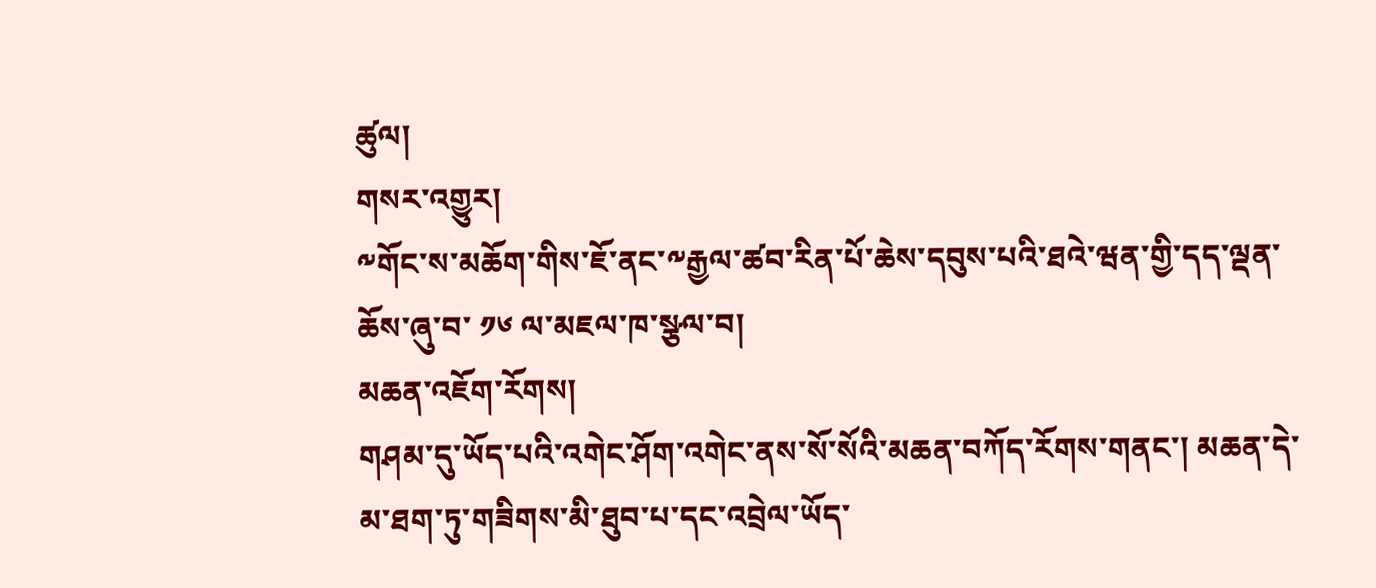ཚུལ།
གསར་འགྱུར།
༸གོང་ས་མཆོག་གིས་ཇོ་ནང་༸རྒྱལ་ཚབ་རིན་པོ་ཆེས་དབུས་པའི་ཐའེ་ཝན་གྱི་དད་ལྡན་ཆོས་ཞུ་བ་ ༡༦ ལ་མཇལ་ཁ་སྩལ་བ།
མཆན་འཇོག་རོགས།
གཤམ་དུ་ཡོད་པའི་འགེང་ཤོག་འགེང་ནས་སོ་སོའི་མཆན་བཀོད་རོགས་གནང་། མཆན་དེ་མ་ཐག་ཏུ་གཟིགས་མི་ཐུབ་པ་དང་འབྲེལ་ཡོད་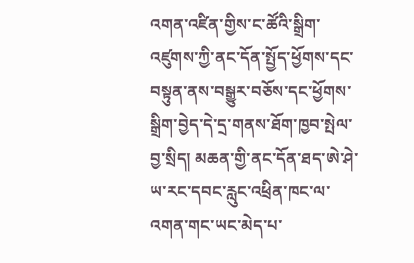འགན་འཛིན་གྱིས་ང་ཚོའི་སྒྲིག་འཛུགས་ཀྱི་ནང་དོན་སྤྱོད་ཕྱོགས་དང་བསྟུན་ནས་བསྒྱུར་བཅོས་དང་ཕྱོགས་སྒྲིག་བྱེད་དེ་དྲ་གནས་ཐོག་ཁྱབ་སྤེལ་བྱ་སྲིད། མཆན་གྱི་ནང་དོན་ཐད་ཨེ་ཤེ་ཡ་རང་དབང་རླུང་འཕྲིན་ཁང་ལ་འགན་གང་ཡང་མེད་པ་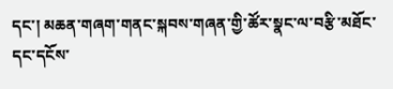དང་། མཆན་གཞག་གནང་སྐབས་གཞན་གྱི་ཚོར་སྣང་ལ་བརྩི་མཐོང་དང་དངོས་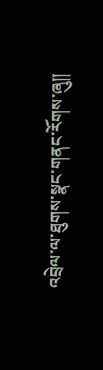འབྲེལ་ལ་ཐུགས་སྣང་གནང་རོགས་ཞུ༎